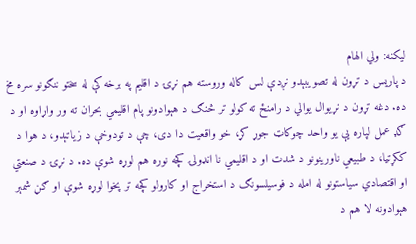لیکنه: ولي الهام
د پاریس د تړون له تصویبېدو نږدې لس کاله وروسته هم نړۍ د اقلیم په برخه کې له سختو ننګونو سره مخ ده. دغه تړون د نړیوال یوالي د رامنځ ته کولو تر څنګ د هېوادونو پام اقلیمي بحران ته ور واړاوه او د ګډ عمل لپاره یې یو واحد چوکاټ جوړ کړ، خو واقعیت دا دی، چې د تودوخې د زیاتېدو، د هوا د ککړتیا، د طبیعي ناورینونو د شدت او د اقلیمي نا انډولۍ کچه نوره هم لوړه شوې ده. د نړۍ د صنعتي او اقتصادي سیاستونو له امله د فوسیلسونګ د استخراج او کارولو کچه تر پخوا لوړه شوې او ګڼ شمېر هېوادونه لا هم د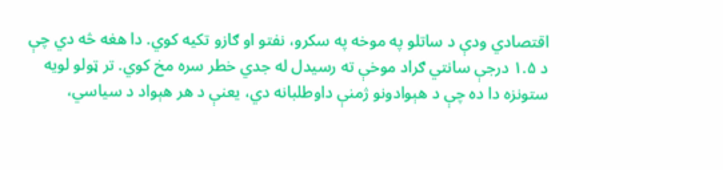اقتصادي ودې د ساتلو په موخه په سکرو، نفتو او ګازو تکیه کوي. دا هغه څه دي چې د ۱.۵ درجې سانتي ګراد موخې ته رسیدل له جدي خطر سره مخ کوي. تر ټولو لویه ستونزه دا ده چې د هېوادونو ژمنې داوطلبانه دي، یعنې د هر هېواد د سیاسي،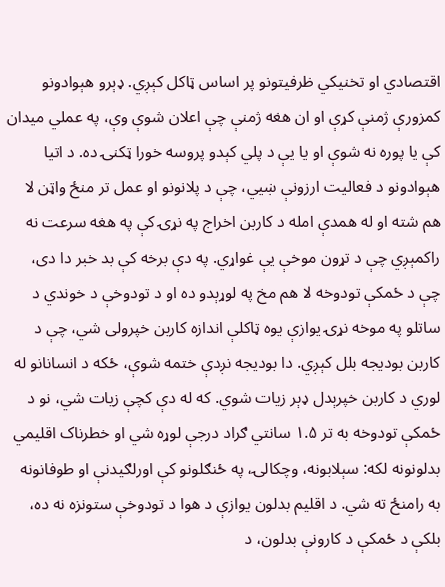اقتصادي او تخنیکي ظرفیتونو پر اساس ټاکل کېږي. ډېرو هېوادونو کمزورې ژمنې کړې او ان هغه ژمنې چې اعلان شوې وې، په عملي میدان کې یا پوره نه شوې او یا یې د پلي کېدو پروسه خورا ټکنۍ ده. د اتيا هېوادونو د فعالیت ارزونې ښيي، چې د پلانونو او عمل تر منځ واټن لا هم شته او له همدې امله د کاربن اخراج په نړۍ کې په هغه سرعت نه راکمېږي چې د تړون موخې یې غواړي. په دې برخه کې بد خبر دا دی، چې د ځمکې تودوخه لا هم مخ په لوړېدو ده او د تودوخې د خوندي د ساتلو په موخه نړۍ یوازې یوه ټاکلې اندازه کاربن خپرولی شي، چې د کاربن بودیجه بلل کېږي. دا بودیجه نږدې ختمه شوې، ځکه د انسانانو له لوري د کاربن خپرېدل ډېر زیات شوي. که له دې کچې زیات شي، نو د ځمکې تودوخه به تر ۱.۵ سانتي ګراد درجې لوړه شي او خطرناک اقلیمي بدلونونه لکه: سېلابونه، وچکالۍ، په ځنګلونو کې اورلګیدنې او طوفانونه به رامنځ ته شي. د اقلیم بدلون یوازې د هوا د تودوخې ستونزه نه ده، بلکې د ځمکې د کارونې بدلون، د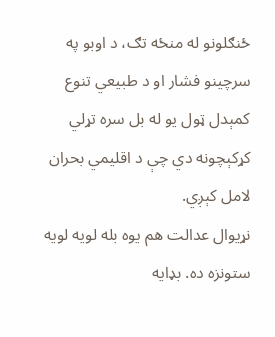ځنګلونو له منځه تګ، د اوبو په سرچینو فشار او د طبیعي تنوع کمېدل ټول یو له بل سره تړلي کړکېچونه دي چې د اقلیمي بحران لامل کېږي.
نړیوال عدالت هم یوه بله لویه لویه ستونزه ده. بډایه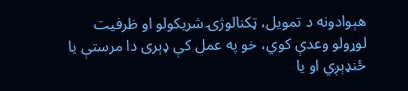هېوادونه د تمویل، ټکنالوژۍ شریکولو او ظرفیت لوړولو وعدې کوي، خو په عمل کې ډېری دا مرستې یا ځنډېږي او یا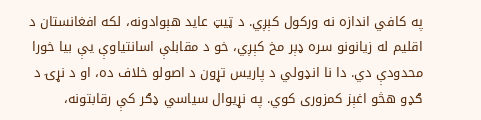په کافي اندازه نه ورکول کېږي. د ټیټ عاید هېوادونه، لکه افغانستان د اقلیم له زیانونو سره ډېر مخ کېږي، خو د مقابلې اسانتیاوې یې بیا خورا محدودې دي. دا نا انډولي د پاریس تړون د اصولو خلاف ده، او د نړۍ د ګډو هڅو اغېز کمزوری کوي. په نړیوال سیاسي ډګر کې رقابتونه،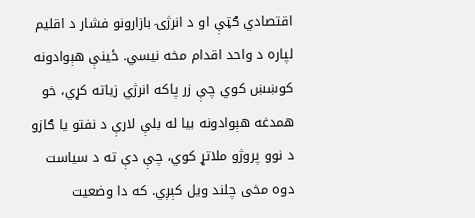اقتصادي ګټې او د انرژۍ بازارونو فشار د اقلیم لپاره د واحد اقدام مخه نیسي. ځینې هېوادونه کوښښ کوي چې زر پاکه انرژي زیاته کړي، خو همدغه هېوادونه بیا له بلې لارې د نفتو یا ګازو د نوو پروژو ملاتړ کوي، چې دې ته د سیاست دوه مخی چلند ویل کېږي. که دا وضعیت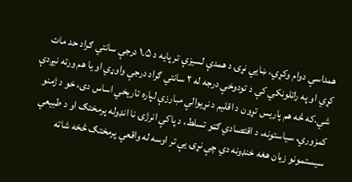همداسې دوام وکړي، ښایي نړۍ د همدې لسیزې تر پایه د ۱.۵ درجې سانتي ګراد حد مات کړي او په راتلونکي کې د تودوخې درجه له ۲ سانتي ګراد درجې واوړي او یا هم ورته نیږدې شي.که څه هم پاریس تړون د اقلیم د نړیوالې مبارزې لپاره تاریخي اساس دی، خو د ژمنو کمزوري، سیاستونه، د اقتصادي ګټو تسلط، د پاکې انرژۍ نا انډوله پرمختګ او د طبیعي سیستمونو زیان هغه خنډونه دي چې نړۍ یې تر اوسه له واقعي پرمختګ څخه شاته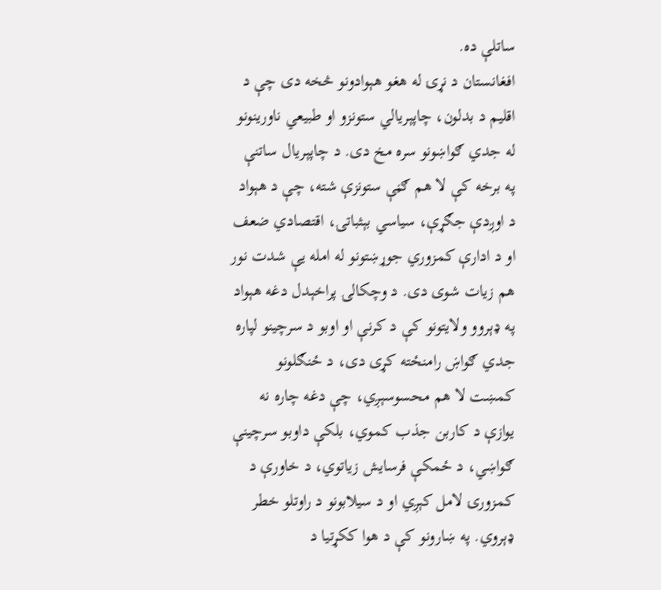ساتلې ده.
افغانستان د نړۍ له هغو هېوادونو څخه دی چې د اقلیم د بدلون، چاپېریالي ستونزو او طبیعي ناورینونو له جدي ګواښونو سره مخ دی. د چاپېریال ساتنې په برخه کې لا هم ګڼې ستونزې شته، چې د هېواد د اوږدې جګړې، سیاسي بېثباتۍ، اقتصادي ضعف او د ادارې کمزوري جوړښتونو له امله یې شدت نور هم زیات شوی دی. د وچکالۍ پراخېدل دغه هېواد په ډېروو ولایتونو کې د کرنې او اوبو د سرچینو لپاره جدي ګواښ رامنځته کړی دی، د ځنګلونو کمښت لا هم محسوسېږي، چې دغه چاره نه یوازې د کاربن جذب کموي، بلکې داوبو سرچینې ګواښي، د ځمکې فرسایش زیاتوي، د خاورې د کمزورۍ لامل کېږي او د سیلابونو د راوتلو خطر ډېروي. په ښارونو کې د هوا ککړتیا د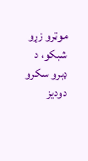موټرو زړو شبکو، د ډبرو سکرو دودیز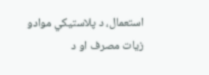استعمال، د پلاستیکي موادو زیات مصرف او د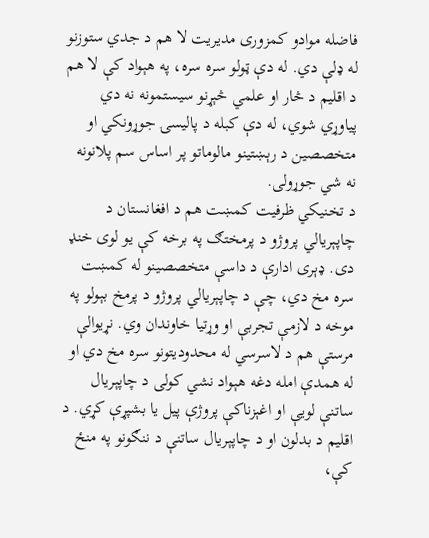فاضله موادو کمزوری مدیریت لا هم د جدي ستوزنو له ډلې دي. له دې ټولو سره سره، په هېواد کې لا هم د اقلیم د څار او علمي څېړنو سیستمونه نه دي پیاوړي شوي، له دې کبله د پالیسۍ جوړونکي او متخصصین د رېښتینو مالوماتو پر اساس سم پلانونه نه شي جوړولی.
د تخنیکي ظرفیت کمښت هم د افغانستان د چاپېریالي پروژو د پرمختګ په برخه کې یو لوی خنډ دی. ډېری ادارې د داسې متخصصینو له کمښت سره مخ دي، چې د چاپېریالي پروژو د پرمخ بېولو په موخه د لازمې تجربې او وړتیا خاوندان وي. نړیوالې مرستې هم د لاسرسي له محدودیتونو سره مخ دي او له همدې امله دغه هېواد نشي کولی د چاپېریال ساتنې لویې او اغېزناکې پروژې پیل یا بشپړې کړي. د اقلیم د بدلون او د چاپېریال ساتنې د ننګونو په منځ کې،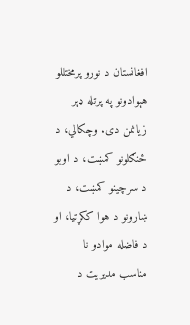افغانستان د نورو پرمختللو هېوادونو په پرتله ډېر زیانمن دی. وچکالي، د ځنګلونو کمښت، د اوبو د سرچینو کمښت، د ښارونو د هوا ککړتیا، او د فاضله موادو نا مناسب مدیریت د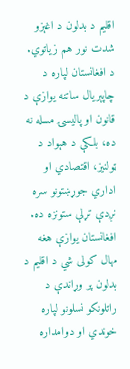اقلیم د بدلون د اغېزو شدت نور هم زیاتوي. د افغانستان لپاره د چاپېریال ساتنه یوازې د قانون او پالیسۍ مسله نه ده، بلکې د هېواد د ټولنیز، اقتصادي او اداري جوړښتونو سره نږدې تړلې ستونزه ده. افغانستان یوازې هغه مهال کولی شي د اقلیم د بدلون پر وړاندې د راتلونکو نسلونو لپاره خوندي او دوامداره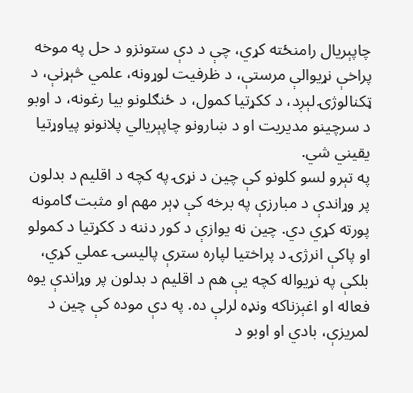چاپېریال رامنځته کړي، چې د دې ستونزو د حل په موخه پراخې نړیوالې مرستې، د ظرفیت لوړونه، علمي څېړنې، د ټکنالوژۍ لېږد، د ککړتیا کمول، د ځنګلونو بیا رغونه، د اوبو د سرچینو مدیریت او د ښارونو چاپېریالي پلانونو پیاوړتیا یقیني شي.
په تېرو لسو کلونو کې چین د نړۍ په کچه د اقلیم د بدلون پر وړاندې د مبارزې په برخه کې ډېر مهم او مثبت ګامونه پورته کړي دي. چین نه یوازې د کور دننه د ککړتیا د کمولو او پاکې انرژۍ د پراختیا لپاره سترې پالیسۍ عملي کړي، بلکې په نړیواله کچه یې هم د اقلیم د بدلون پر وړاندې یوه فعاله او اغېزناکه ونډه لرلې ده. په دې موده کې چین د لمریزې، بادي او اوبو د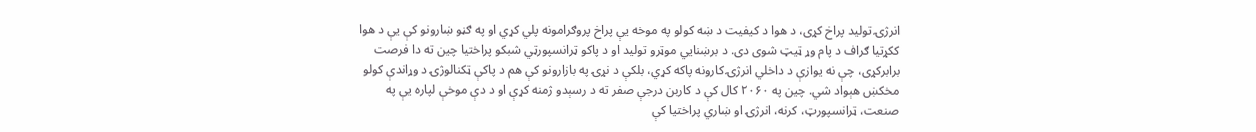انرژۍ تولید پراخ کړی، د هوا د کیفیت د ښه کولو په موخه یې پراخ پروګرامونه پلي کړي او په ګڼو ښارونو کې یې د هوا ککړتیا ګراف د پام وړ ټیټ شوی دی. د برښنایي موټرو تولید او د پاکو ټرانسپورټي شبکو پراختیا چین ته دا فرصت برابرکړی، چې نه یوازې د داخلي انرژۍ کارونه پاکه کړي، بلکې د نړۍ په بازارونو کې هم د پاکې ټکنالوژۍ د وړاندې کولو مخکښ هېواد شي. چین په ۲۰۶۰ کال کې د کاربن درجې صفر ته د رسېدو ژمنه کړې او د دې موخې لپاره یې په صنعت، ټرانسپورټ، کرنه، انرژۍ او ښاري پراختیا کې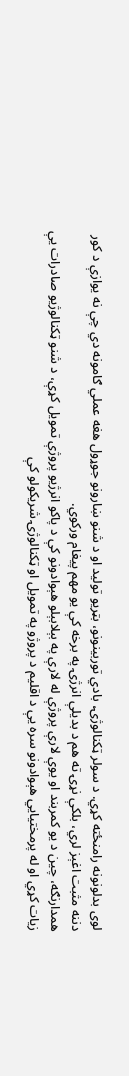لوی بدلونونه رامنځته کړي. د سولر ټکنالوژۍ، بادي توربینونو، بټریو تولید او د شنو ښارونو جوړول هغه عملي ګامونه دي چې نه یوازې د کور دننه مثبت اغېز لري، بلکې نړۍ ته هم د بدیلې انرژۍ په برخه کې یو مهم پیغام ورکوي.
همدارنګه، چین د یو کمربند او یوې لارې پروژې له لارې په بېلابېلو هېوادونو کې د پاکو انرژیو پروژې تمویل کړې، د شنو ټکنالوژیو صادرات یې زیات کړي او له پرمختیايي هېوادونو سره یې د اقلیم د پروژو په تمویل او ټکنالوژۍ شریکولو کې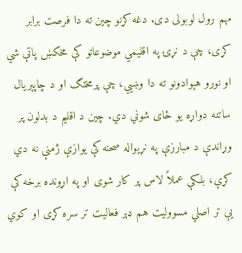مهم رول لوبولی دی. دغه کړنو چین ته دا فرصت برابر کړی، چې د نړۍ په اقلیمي موضوعاتو کې مخکښ پاتې شي او نورو هېوادونو ته دا وښيي، چې پرمختګ او د چاپېریال ساتنه دواړه یو ځای شوني دي. چین د اقلیم د بدلون پر وړاندې د مبارزې په نړیواله صحنه کې یوازې ژمنې نه دي کړې، بلکې عملاً لاس پر کار شوی او په اړونده برخه کې یې تر اصلي مسوولیت هم ډېر فعالیت تر سره کړی او کوي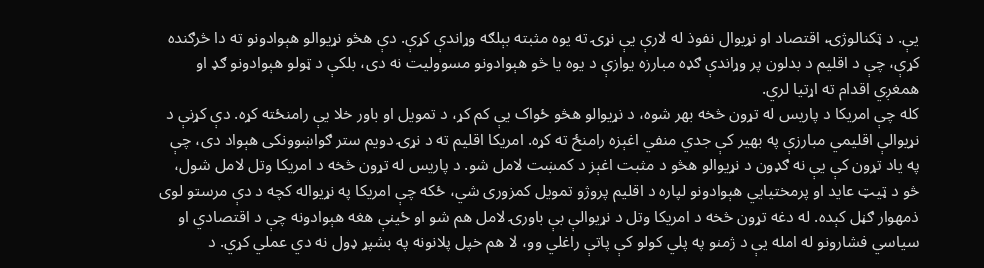یې. د ټکنالوژۍ، اقتصاد او نړیوال نفوذ له لارې یې نړۍ ته یوه مثبته بېلګه وړاندې کړې. دې هڅو نړیوالو هېوادونو ته دا څرګنده کړې، چې د اقلیم د بدلون پر وړاندې ګډه مبارزه یوازې د یوه یا څو هېوادونو مسوولیت نه دی، بلکې د ټولو هېوادونو ګډ او همغږي اقدام ته اړتیا لري.
کله چې امریکا د پاریس له تړون څخه بهر شوه، د نړیوالو هڅو ځواک یې کم کړ، د تمویل او باور خلا یې رامنځته کړه. دې کړنې د نړیوالې اقلیمي مبارزې په بهیر کې جدي منفي اغېزه رامنځ ته کړه. امریکا اقلیم ته د نړۍ دویم ستر ګواښوونکی هېواد دی، چې په یاد تړون کې یې نه ګډون د نړیوالو هڅو د مثبت اغېز د کمښت لامل شو. د پاریس له تړون څخه د امریکا وتل لامل شول، څو د ټیټ عاید او پرمختیايي هېوادونو لپاره د اقلیم پروژو تمویل کمزوری شي، ځکه چې امریکا په نړیواله کچه د دې مرستو لوی ذمهوار ګڼل کېده. له دغه تړون څخه د امریکا وتل د نړیوالې بې باورۍ لامل هم شو او ځینې هغه هېوادونه چې د اقتصادي او سیاسي فشارونو له امله یې د ژمنو په پلي کولو کې پاتې راغلي وو، لا هم خپل پلانونه په بشپړ ډول نه دي عملي کړي. د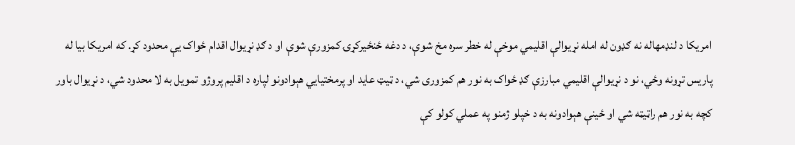امریکا د لنډمهاله نه ګډون له امله نړیوالې اقلیمي موخې له خطر سره مخ شوې، د دغه ځنځیرکړۍ کمزورې شوې او د ګډ نړیوال اقدام ځواک یې محدود کړ. که امریکا بیا له پاریس تړونه وځي، نو د نړیوالې اقلیمي مبارزې ګډ ځواک به نور هم کمزوری شي، د ټیټ عاید او پرمختیايي هېوادونو لپاره د اقلیم پروژو تمویل به لا محدود شي، د نړیوال باور کچه به نور هم راټیټه شي او ځینې هېوادونه به د خپلو ژمنو په عملي کولو کې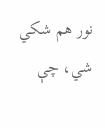نور هم شکي شي، چې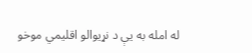له امله به یې د نړیوالو اقلیمي موخو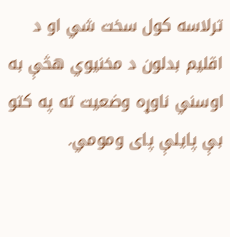ترلاسه کول سخت شي او د اقلیم بدلون د مخنیوي هڅې به اوسني ناوړه وضعیت ته په کتو بې پایلې پای ومومي.